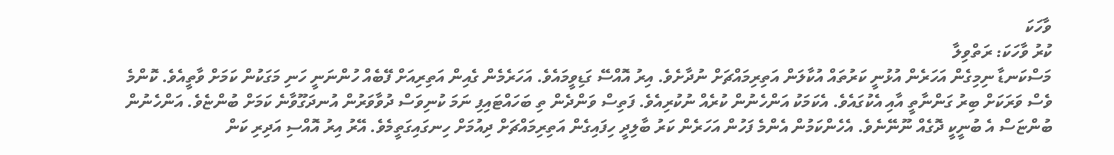ވާހަކަ
ކުރު ވާހަކަ: ރަތްވިލާ
މަސްކަނޑާ ނިމިގެން އަހަރެން އުޅުނީ ކަރުތައް އުކާލަން އަތިރިމައްޗަށް ނުދާށެވެ. އިރު އޮއްސޭ ގަޑިވީމައެވެ. އަހަރެމެން ގެއިން އަތިރިއަށް ފޭބެއް ހުންނަނީ ހަނި މަގަކުން ކަމަށް ވާތީއެވެ. ކޮންމެ ވެސް ވަރަކަށް ބިރު ގަންނާތީ އާއި އެކުގައެވެ. އެކަމަކު އަންހެނުން ކުރެއް ނުކުރިއެވެ. ފަތިސް ވަންދެން ތި ބަހައްޓައިފި ނަމަ ކުނިވަސް ދުވާވަރުން އުނދަގޫވާނެ ކަމަށް ބުންޏެވެ. އަންހެނުން ބުންޏަސް އެ ބުނީކީ ދޮގެއް ނޫނޭނެވެ. އެހެންކަމުން އެންމެ ފަހުން އަހަރެން ކަރު ބާލިދީ ހިފައިގެން އަތިރިމައްޗަށް ދިއުމަށް ހިނގައިގަތީމެވެ. އޭރު އިރު އޮއްސި އަދިރި ކަން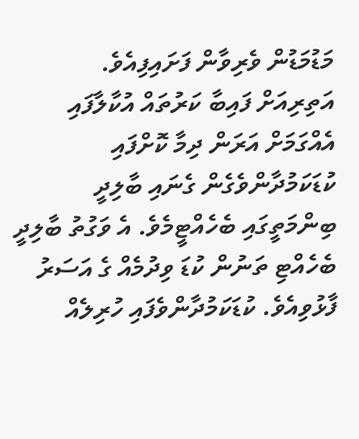މަޑުމަޑުން ވެރިވާން ފަށައިފިއެވެ.
އަތިރިއަށް ފައިބާ ކަރުތައް އުކާލާފައި އެއްގަމަށް އަރަން ދިމާ ކޮށްފައި ކުޑަކަމުދާންވެގެން ގެނައި ބާލިދީ ބިންމަތީގައި ބެހެއްޓީމެވެ. އެ ވަގުތު ބާލިދީ ބެހެއްޓި ތަނުން ކުޑަ ވިދުމެއް ގެ އަސަރު ފާޅުވިއެވެ. ކުޑަކަމުދާންވެފައި ހުރިލެއް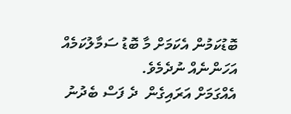ބޮޑުކަމުން އެކަމަށް މާ ބޮޑު ސަމާލުކަމެއް އަހަންނެއް ނުދެމެވެ.
އެއްގަމަށް އަރައިގެން  ދެ ފަސް ބެދުނު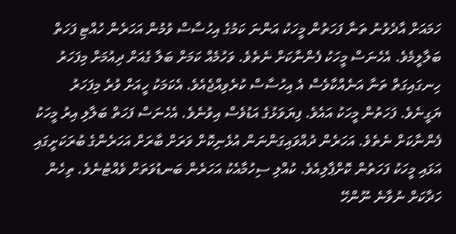ހަމައަށް އާދެވުނު ތަނާ ފަހަތުން މީހަކު އަންނަ ކަމުގެ އިހުސާސް ވުމުން އަހަރެން ހުއްޓި ފަހަތް ބަލާލީމެވެ. އެހެނަސް މީހަކު ފެންނާކަށް ނެތެވެ. ވަހުމެއް ކަމަށް ބަލާ ގެއަށް ދިއުމަށް މިފަހަރު ހިނގައިގަތް ތަނާ އަނެއްކާވެސް އެ އިހުސާސް ކުރެވިއްޖެއެވެ. އެކަމަކު ހީއަށް ވުރެ މިފަހަރު ޔަގީނެވެ. ފަހަތުން މީހަކު އައެވެ. ފިޔަވަޅުގެ އަޑުވެސް އިވުނެވެ. އެހެނަސް ފަހަތް ބަލާލި އިރު މީހަކު ފެންނާކަށް ނެތެވެ. އަހަރެން ދުއްވައިގަންނަން އުޅެނިކޮށް ވަރަށް ބާރަށް އަހަރެންގެ ބުރަކަށީގައި އަޅައި މީހަކު ފަހަތުން ކޮށްޕާލިއެވެ. ކުއްލި ސިހުމާއެކު އަހަރެން ބަނޑުވަތަށް ވެއްޓުނެވެ. ތިހެން ހަދާކަށް ނުވާނެ ނޫންހޭ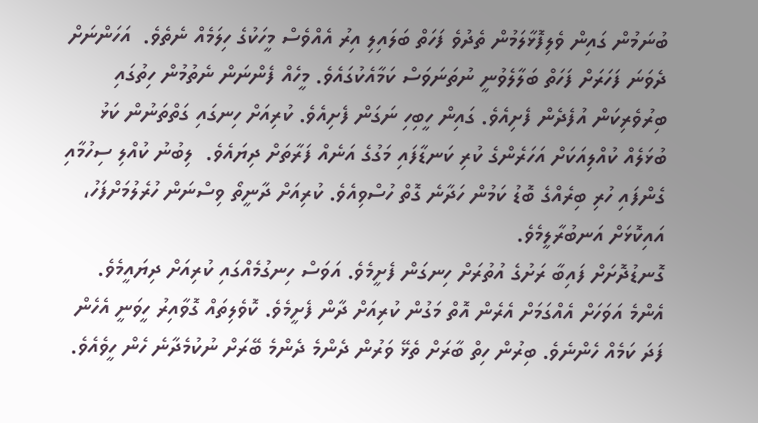ބުނަމުން ގައިން ވެލިފޮޅާލަމުން ތެދުވެ ފަހަތް ބަލައިލި އިރު އެއްވެސް މީހަކުގެ ހިލަމެއް ނެތެވެ.  އަހަންނަށް ދެވަނަ ފަހަރަށް ފަހަތް ބަލާލެވުނީ ނުތަނަވަސް ކަމާއެކުގައެވެ. މީހެއް ފެންނަން ނެތުމުން ހިތުގައި ބިރުވެރިކަން އުފެދެން ފެށިއެވެ. ގައިން ހީބިހި ނަގަން ފެށިއެވެ. ކުރިއަށް ހިނގައި ގަތްތަނުން ކަޅު ބުޅަލެއް ކުއްލިއަކަށް އަހަރެންގެ ކުރި ކަނޑާފައި މަގުގެ އަނެއް ފަރާތަށް ދިޔައެވެ.  ލިބުނު ކުއްލި ސިހުމާއި ގެންފައި ހުރި ބިރެއްގެ ބޮޑު ކަމުން ހަދާނެ ގޮތް ހުސްވިއެވެ. ކުރިއަށް ދާނީތޯ ވިސްނަން ހުރެލުމަށްފަހު، އައިކޮޅަށް އަނބުރާލީމެވެ.
ގޮނޑުދޮށަށް ފައިބާ ރަށުގެ އުތުރަށް ހިނގަން ފެށީމެވެ. އަވަސް ހިނގުމެއްގައި ކުރިއަށް ދިޔައީމެވެ. އެންމެ އަވަހަށް އެއްގަމަށް އެރެން އޮތް މަގުން ކުރިއަށް ދާން ފެށީމެވެ. ކޮވެލިތައް ގޮވާއިރު ހީވަނީ އެހެން ފަދަ ކަމެއް ހެންނެވެ. ބިރުން ހިތް ބާރަށް ތެޅޭ ވަރުން ދެންމެ ދެންމެ ބޭރަށް ނުކުމެދާނެ ހެން ހީވެއެވެ.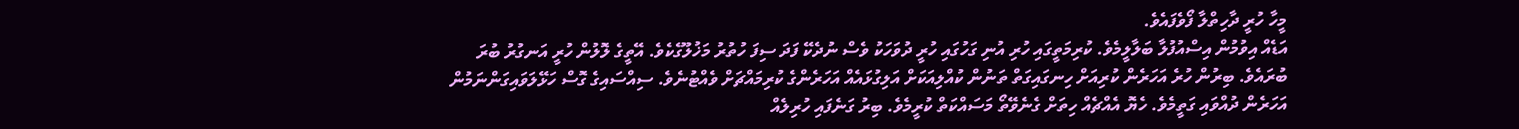މީހާ ހުރީ ދާހިތްލާ ފޯވެފައެވެ.
އަޑެއް އިވުމުން އިސްއުފުލާ ބަލާލީމެވެ. ކުރިމަތީގައި ހުރި އުނި ގަހުގައި ހުރީ ދުވަހަކު ވެސް ނުދެކޭ ފަދަ ސިފަ ހުތުރު މަޚުލޫގެކެވެ. އޭތީގެ ލޮލުން ހުރީ އަނގުރު ބުރަ ބުރައެވެ. ބިރުން ހުރެ އަހަރެން ކުރިއަށް ހިނގައިގަތް ތަނުން ކުއްލިއަކަށް އަލިގުޅައެއް އަހަރެންގެ ކުރިމައްޗަށް ވެއްޓުނެވެ. ސިއްސައިގެ ގޮސް ހަޅޭލަވައިގަންނަމުން އަހަރެން ދުއްވައި ގަތީމެވެ. ހެޔޮ އެއްޗެއް ހިތަށް ގެނެވޭތޯ މަސައްކަތް ކުރީމެވެ. ބިރު ގަނެފައި ހުރިލެއް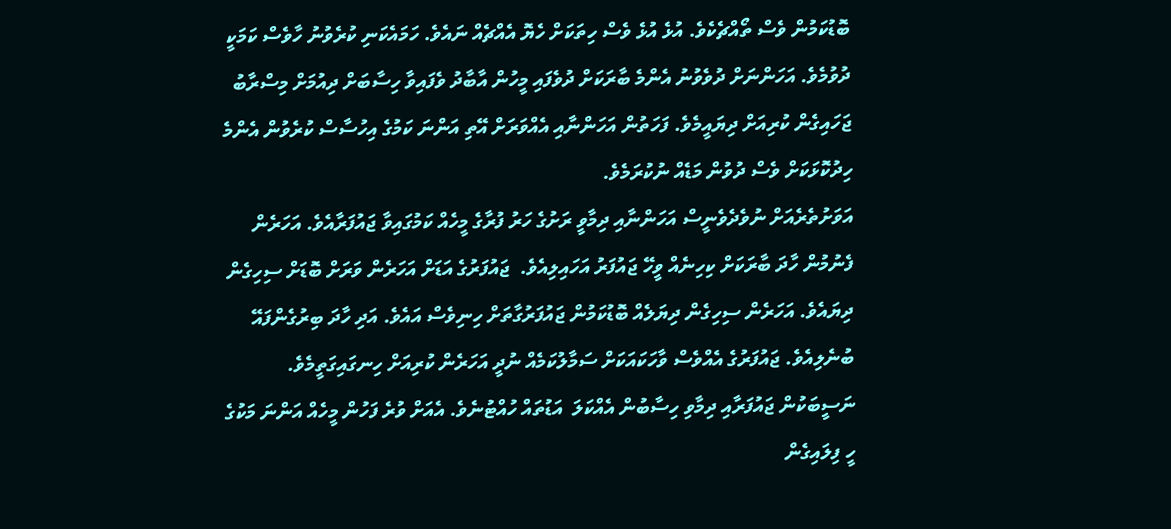ބޮޑުކަމުން ވެސް ތޯއްޗެކެވެ. އުޅެ އުޅެ ވެސް ހިތަކަށް ހެޔޮ އެއްޗެއް ނައެވެ. ހަމައެކަނި ކުރެވުނު ހާވެސް ކަމަކީ ދުވުމެވެ. އަހަންނަށް ދުވެވުނު އެންމެ ބާރަކަށް ދުވެފައި މީހުން އާބާދު ވެފައިވާ ހިސާބަށް ދިއުމަށް މިސްރާބު ޖަހައިގެން ކުރިއަށް ދިޔައީމެވެ. ފަހަތުން އަހަންނާއި އެއްވަރަށް އޭތި އަންނަ ކަމުގެ އިހުސާސް ކުރެވުން އެންމެ ހިދުކޮޅަކަށް ވެސް ދުވުން މަޑެއް ނުކުރަމެވެ.
އަވަށުތެރެއަށް ނުވެދެވެނީސް އަހަންނާއި ދިމާވީ ރަށުގެ ހަރު ފުރާގެ މީހެއް ކަމުގައިވާ ޖައުފަރާއެވެ. އަހަރެން ފެނުމުން ހާދަ ބާރަކަށް ކިހިނެއް ވީހޭ ޖައުފަރު އަހައިލިއެވެ.  ޖައުފަރުގެ އަޑަށް އަހަރެން ވަރަށް ބޮޑަށް ސިހިގެން ދިޔައެވެ. އަހަރެން ސިހިގެން ދިޔަލެއް ބޮޑުކަމުން ޖައުފަރުގާތަށް ހިނިވެސް އައެވެ. އަދި ހާދަ ބިރުގެންފައޭ ބުނެލިއެވެ. ޖައުފަރުގެ އެއްވެސް ވާހަކައަކަށް ސަމާލުކަމެއް ނުދީ އަހަރެން ކުރިއަށް ހިނގައިގަތީމެވެ. ނަސީބަކުން ޖައުފަރާއި ދިމާވި ހިސާބުން އެއްކަލަ  އަޑުތައް ހުއްޓުނެވެ. އެއަށް ވުރެ ފަހުން މީހެއް އަންނަ މަކުގެ ހީ ފިލައިގެން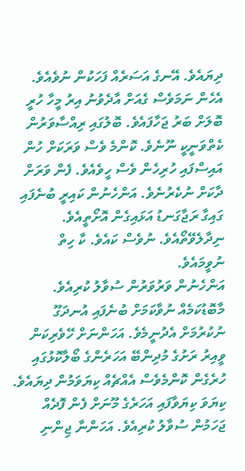ދިޔައެވެ. އޭނގެ އަސަރެއް ފަހަކުން ނުވެއެވެ.
އެހެން ނަމަވެސް ގެއަށް އާދެވުނު އިރު މީހާ ހުރީ ބޮލަށް ބަރު ޖަހާފައެވެ. ބޮލުގައި ރިއްސާވަރުން ކެތްވަނީކީ ނޫނެވެ. ކޮންމެ ވެސް ވަރަކަށް ހުން އައިސްފައި ހުރިހެން ވެސް ހީވެއެވެ. ފެން ވަރަށް ދާކަށް ނުކެރުނެވެ. އަންހެނުން ކައިރީ ބުނެފައި ގައިގާ ރަޖާގަނޑު އަޅައިގެން އޮށޯތީއެވެ. ނިދާލެވޭތޯއެވެ. ނުވެސް ކައެވެ. ކާ ހިތް ނުވީމައެވެ.
އަންހެނުން ވަރުވަރުން ސުވާލު ކުރިއެވެ. މާބޮޑުކަމެއް ނުވާކަމަށް ބުނެފައި އުނދަގޫ ނުކުރުމަށް އެދުނީމެވެ. އަހަންނަށް ހޭވެރިކަން ވީއިރު ރަށުގެ މުދިންބޭ އަހަރެންގެ ބޯލާކޮޅުގައި ހުރެގެން ކޮންމެވެސް އެއްޗެއް ކިޔަވަމުން ދިޔައެވެ.  ކިޔަވަ ކިޔަވާފައި އަހަރެގެ މޫނަށް ފެން ފޮދެއް ޖަހަމުން ސުވާލު ކުރިއެވެ. އަހަންނާ ޖިންނި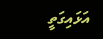އަޅައިގަތީ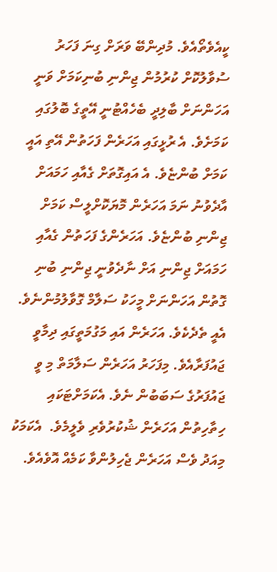ކީއެވެތޯއެވެ. މުދިންބޭ ވަރަށް ގިނަ ފަހަރު ސުވާލުކޮށް ކުރުމުން ޖިންނި ބުނިކަމަށް ވަނީ އަހަންނަށް ބާލިދީ ބެހެއްޓުނީ އޭތީގެ ބޮލުގައި ކަމަށެވެ. އެ ރުޅީގައި އަހަރެން ފަހަތުން އޭތި އައީ ކަމަށް ބުންޏެވެ. އެ އައިގޮތަށް ގެއާއި ހަމައަށް އާދެވުނު ނަމަ އަހަރެން މޮޔަކޮށްލީސް ކަމަށް ޖިންނި ބުންޏެވެ. އަހަރެންގެ ފަހަތުން ގެއާއި ހަމައަށް ޖިންނި އަށް ނާދެވުނީ ޖިންނި ބުނި ގޮތުން އަހަންނަށް މީހަކު ސަލާމް ގޮވާލުމުންނެވެ. އެއީ ތެދެކެވެ. އަހަރެން އައި މަގުމަތީގައި ދިމާވީ ޖައުފަރާއެވެ. މިފަހަރު އަހަރެން ސަލާމަތް މި ވީ ޖައުފަރުގެ ސަބަބުން ނެވެ. އެކަމަށްޓަކައި ހިތާހިތުން އަހަރެން ޝުކުރުވެރި ވެލީމެވެ.  އެކަމަކު މިއަދު ވެސް އަހަރެން ޖެހިލުންވާ ކަމެއް އޮވެއެވެ.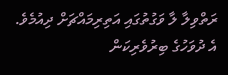ރަތްވިލާ ލާ ވަގުތުގައި އަތިރިމައްޗަށް ދިއުމެވެ. އެ ދުވަހުގެ ބިރުވެރިކަން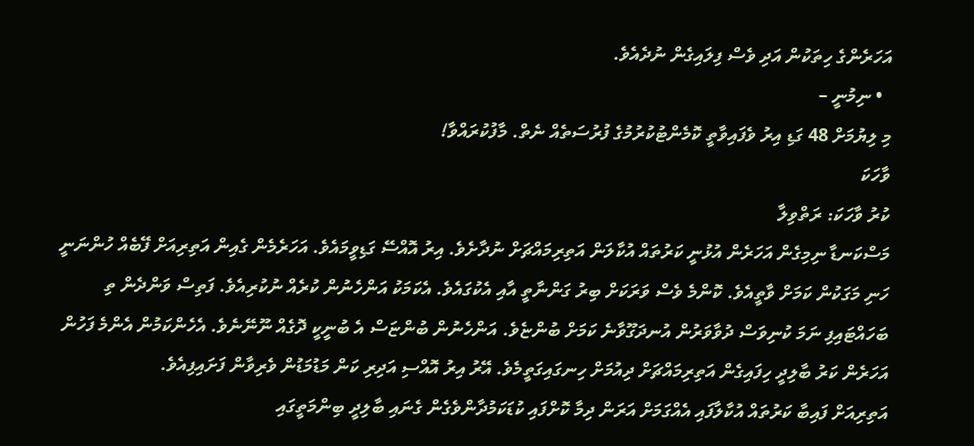އަހަރެންގެ ހިތަކުން އަދި ވެސް ފިލައިގެން ނުދެއެވެ.
  • ނިމުނީ –
މި ލިޔުމަށް 48 ގަޑި އިރު ވެފައިވާތީ ކޮމެންޓުކުރުމުގެ ފުރުސަތެއް ނެތް. މާފުކުރައްވާ!
ވާހަކަ
ކުރު ވާހަކަ: ރަތްވިލާ
މަސްކަނޑާ ނިމިގެން އަހަރެން އުޅުނީ ކަރުތައް އުކާލަން އަތިރިމައްޗަށް ނުދާށެވެ. އިރު އޮއްސޭ ގަޑިވީމައެވެ. އަހަރެމެން ގެއިން އަތިރިއަށް ފޭބެއް ހުންނަނީ ހަނި މަގަކުން ކަމަށް ވާތީއެވެ. ކޮންމެ ވެސް ވަރަކަށް ބިރު ގަންނާތީ އާއި އެކުގައެވެ. އެކަމަކު އަންހެނުން ކުރެއް ނުކުރިއެވެ. ފަތިސް ވަންދެން ތި ބަހައްޓައިފި ނަމަ ކުނިވަސް ދުވާވަރުން އުނދަގޫވާނެ ކަމަށް ބުންޏެވެ. އަންހެނުން ބުންޏަސް އެ ބުނީކީ ދޮގެއް ނޫނޭނެވެ. އެހެންކަމުން އެންމެ ފަހުން އަހަރެން ކަރު ބާލިދީ ހިފައިގެން އަތިރިމައްޗަށް ދިއުމަށް ހިނގައިގަތީމެވެ. އޭރު އިރު އޮއްސި އަދިރި ކަން މަޑުމަޑުން ވެރިވާން ފަށައިފިއެވެ.
އަތިރިއަށް ފައިބާ ކަރުތައް އުކާލާފައި އެއްގަމަށް އަރަން ދިމާ ކޮށްފައި ކުޑަކަމުދާންވެގެން ގެނައި ބާލިދީ ބިންމަތީގައި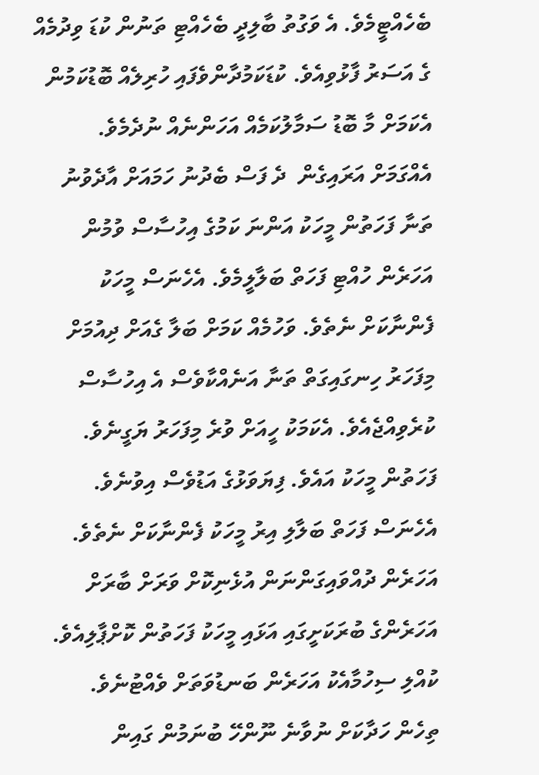ބެހެއްޓީމެވެ. އެ ވަގުތު ބާލިދީ ބެހެއްޓި ތަނުން ކުޑަ ވިދުމެއް ގެ އަސަރު ފާޅުވިއެވެ. ކުޑަކަމުދާންވެފައި ހުރިލެއް ބޮޑުކަމުން އެކަމަށް މާ ބޮޑު ސަމާލުކަމެއް އަހަންނެއް ނުދެމެވެ.
އެއްގަމަށް އަރައިގެން  ދެ ފަސް ބެދުނު ހަމައަށް އާދެވުނު ތަނާ ފަހަތުން މީހަކު އަންނަ ކަމުގެ އިހުސާސް ވުމުން އަހަރެން ހުއްޓި ފަހަތް ބަލާލީމެވެ. އެހެނަސް މީހަކު ފެންނާކަށް ނެތެވެ. ވަހުމެއް ކަމަށް ބަލާ ގެއަށް ދިއުމަށް މިފަހަރު ހިނގައިގަތް ތަނާ އަނެއްކާވެސް އެ އިހުސާސް ކުރެވިއްޖެއެވެ. އެކަމަކު ހީއަށް ވުރެ މިފަހަރު ޔަގީނެވެ. ފަހަތުން މީހަކު އައެވެ. ފިޔަވަޅުގެ އަޑުވެސް އިވުނެވެ. އެހެނަސް ފަހަތް ބަލާލި އިރު މީހަކު ފެންނާކަށް ނެތެވެ. އަހަރެން ދުއްވައިގަންނަން އުޅެނިކޮށް ވަރަށް ބާރަށް އަހަރެންގެ ބުރަކަށީގައި އަޅައި މީހަކު ފަހަތުން ކޮށްޕާލިއެވެ. ކުއްލި ސިހުމާއެކު އަހަރެން ބަނޑުވަތަށް ވެއްޓުނެވެ. ތިހެން ހަދާކަށް ނުވާނެ ނޫންހޭ ބުނަމުން ގައިން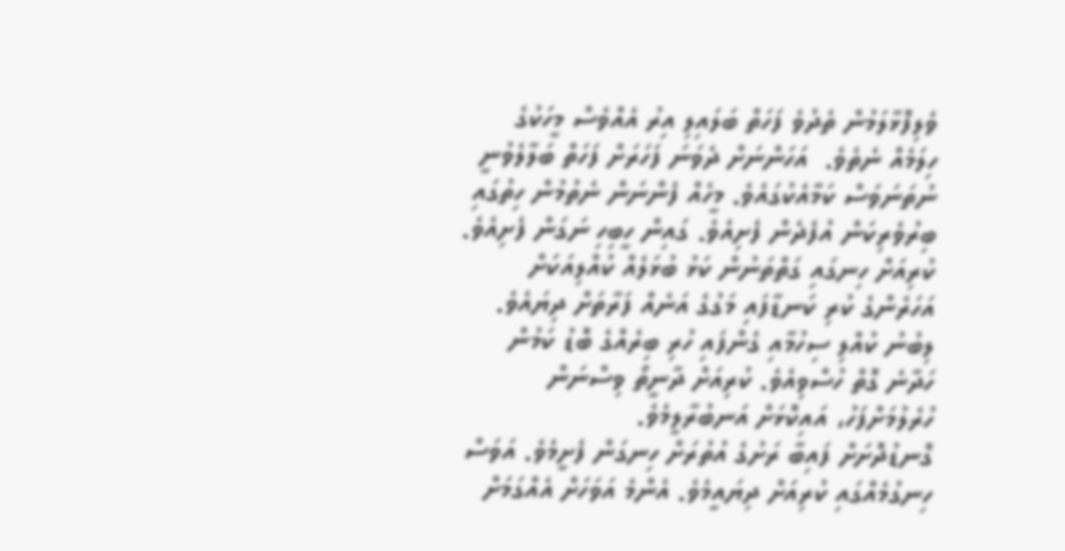ވެލިފޮޅާލަމުން ތެދުވެ ފަހަތް ބަލައިލި އިރު އެއްވެސް މީހަކުގެ ހިލަމެއް ނެތެވެ.  އަހަންނަށް ދެވަނަ ފަހަރަށް ފަހަތް ބަލާލެވުނީ ނުތަނަވަސް ކަމާއެކުގައެވެ. މީހެއް ފެންނަން ނެތުމުން ހިތުގައި ބިރުވެރިކަން އުފެދެން ފެށިއެވެ. ގައިން ހީބިހި ނަގަން ފެށިއެވެ. ކުރިއަށް ހިނގައި ގަތްތަނުން ކަޅު ބުޅަލެއް ކުއްލިއަކަށް އަހަރެންގެ ކުރި ކަނޑާފައި މަގުގެ އަނެއް ފަރާތަށް ދިޔައެވެ.  ލިބުނު ކުއްލި ސިހުމާއި ގެންފައި ހުރި ބިރެއްގެ ބޮޑު ކަމުން ހަދާނެ ގޮތް ހުސްވިއެވެ. ކުރިއަށް ދާނީތޯ ވިސްނަން ހުރެލުމަށްފަހު، އައިކޮޅަށް އަނބުރާލީމެވެ.
ގޮނޑުދޮށަށް ފައިބާ ރަށުގެ އުތުރަށް ހިނގަން ފެށީމެވެ. އަވަސް ހިނގުމެއްގައި ކުރިއަށް ދިޔައީމެވެ. އެންމެ އަވަހަށް އެއްގަމަށް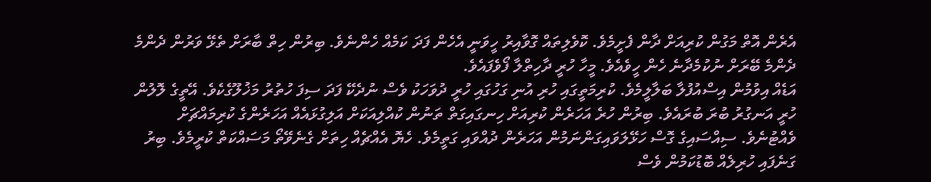އެރެން އޮތް މަގުން ކުރިއަށް ދާން ފެށީމެވެ. ކޮވެލިތައް ގޮވާއިރު ހީވަނީ އެހެން ފަދަ ކަމެއް ހެންނެވެ. ބިރުން ހިތް ބާރަށް ތެޅޭ ވަރުން ދެންމެ ދެންމެ ބޭރަށް ނުކުމެދާނެ ހެން ހީވެއެވެ. މީހާ ހުރީ ދާހިތްލާ ފޯވެފައެވެ.
އަޑެއް އިވުމުން އިސްއުފުލާ ބަލާލީމެވެ. ކުރިމަތީގައި ހުރި އުނި ގަހުގައި ހުރީ ދުވަހަކު ވެސް ނުދެކޭ ފަދަ ސިފަ ހުތުރު މަޚުލޫގެކެވެ. އޭތީގެ ލޮލުން ހުރީ އަނގުރު ބުރަ ބުރައެވެ. ބިރުން ހުރެ އަހަރެން ކުރިއަށް ހިނގައިގަތް ތަނުން ކުއްލިއަކަށް އަލިގުޅައެއް އަހަރެންގެ ކުރިމައްޗަށް ވެއްޓުނެވެ. ސިއްސައިގެ ގޮސް ހަޅޭލަވައިގަންނަމުން އަހަރެން ދުއްވައި ގަތީމެވެ. ހެޔޮ އެއްޗެއް ހިތަށް ގެނެވޭތޯ މަސައްކަތް ކުރީމެވެ. ބިރު ގަނެފައި ހުރިލެއް ބޮޑުކަމުން ވެސް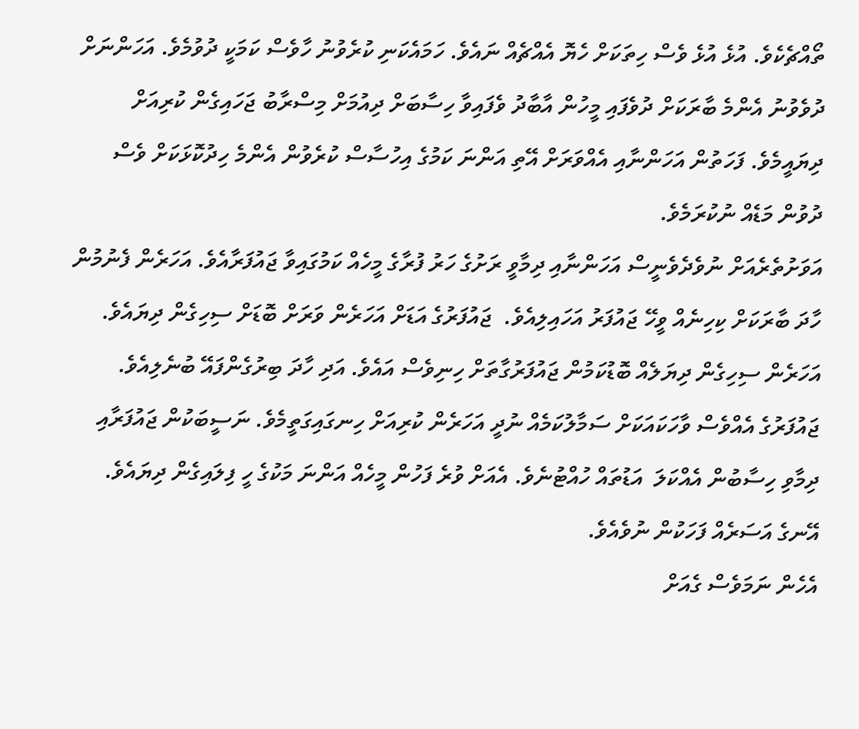ތޯއްޗެކެވެ. އުޅެ އުޅެ ވެސް ހިތަކަށް ހެޔޮ އެއްޗެއް ނައެވެ. ހަމައެކަނި ކުރެވުނު ހާވެސް ކަމަކީ ދުވުމެވެ. އަހަންނަށް ދުވެވުނު އެންމެ ބާރަކަށް ދުވެފައި މީހުން އާބާދު ވެފައިވާ ހިސާބަށް ދިއުމަށް މިސްރާބު ޖަހައިގެން ކުރިއަށް ދިޔައީމެވެ. ފަހަތުން އަހަންނާއި އެއްވަރަށް އޭތި އަންނަ ކަމުގެ އިހުސާސް ކުރެވުން އެންމެ ހިދުކޮޅަކަށް ވެސް ދުވުން މަޑެއް ނުކުރަމެވެ.
އަވަށުތެރެއަށް ނުވެދެވެނީސް އަހަންނާއި ދިމާވީ ރަށުގެ ހަރު ފުރާގެ މީހެއް ކަމުގައިވާ ޖައުފަރާއެވެ. އަހަރެން ފެނުމުން ހާދަ ބާރަކަށް ކިހިނެއް ވީހޭ ޖައުފަރު އަހައިލިއެވެ.  ޖައުފަރުގެ އަޑަށް އަހަރެން ވަރަށް ބޮޑަށް ސިހިގެން ދިޔައެވެ. އަހަރެން ސިހިގެން ދިޔަލެއް ބޮޑުކަމުން ޖައުފަރުގާތަށް ހިނިވެސް އައެވެ. އަދި ހާދަ ބިރުގެންފައޭ ބުނެލިއެވެ. ޖައުފަރުގެ އެއްވެސް ވާހަކައަކަށް ސަމާލުކަމެއް ނުދީ އަހަރެން ކުރިއަށް ހިނގައިގަތީމެވެ. ނަސީބަކުން ޖައުފަރާއި ދިމާވި ހިސާބުން އެއްކަލަ  އަޑުތައް ހުއްޓުނެވެ. އެއަށް ވުރެ ފަހުން މީހެއް އަންނަ މަކުގެ ހީ ފިލައިގެން ދިޔައެވެ. އޭނގެ އަސަރެއް ފަހަކުން ނުވެއެވެ.
އެހެން ނަމަވެސް ގެއަށް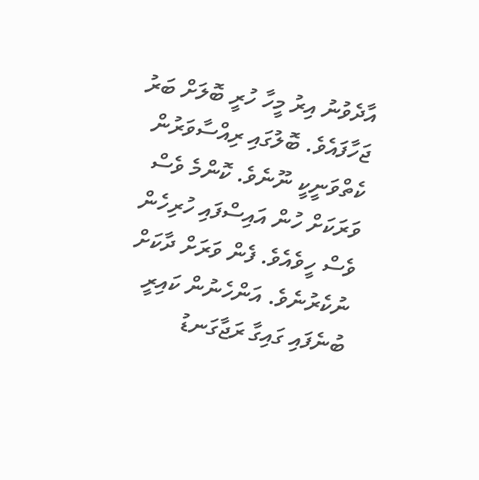އާދެވުނު އިރު މީހާ ހުރީ ބޮލަށް ބަރު ޖަހާފައެވެ. ބޮލުގައި ރިއްސާވަރުން ކެތްވަނީކީ ނޫނެވެ. ކޮންމެ ވެސް ވަރަކަށް ހުން އައިސްފައި ހުރިހެން ވެސް ހީވެއެވެ. ފެން ވަރަށް ދާކަށް ނުކެރުނެވެ. އަންހެނުން ކައިރީ ބުނެފައި ގައިގާ ރަޖާގަނޑު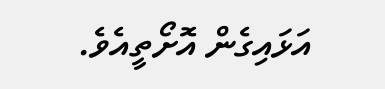އަޅައިގެން އޮށޯތީއެވެ.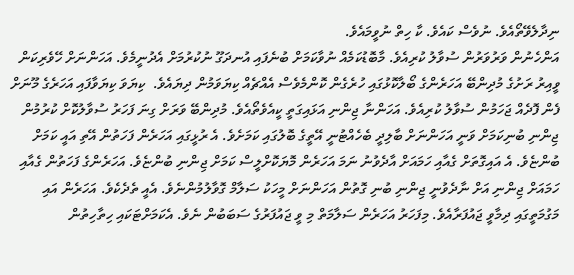ނިދާލެވޭތޯއެވެ. ނުވެސް ކައެވެ. ކާ ހިތް ނުވީމައެވެ.
އަންހެނުން ވަރުވަރުން ސުވާލު ކުރިއެވެ. މާބޮޑުކަމެއް ނުވާކަމަށް ބުނެފައި އުނދަގޫ ނުކުރުމަށް އެދުނީމެވެ. އަހަންނަށް ހޭވެރިކަން ވީއިރު ރަށުގެ މުދިންބޭ އަހަރެންގެ ބޯލާކޮޅުގައި ހުރެގެން ކޮންމެވެސް އެއްޗެއް ކިޔަވަމުން ދިޔައެވެ.  ކިޔަވަ ކިޔަވާފައި އަހަރެގެ މޫނަށް ފެން ފޮދެއް ޖަހަމުން ސުވާލު ކުރިއެވެ. އަހަންނާ ޖިންނި އަޅައިގަތީ ކީއެވެތޯއެވެ. މުދިންބޭ ވަރަށް ގިނަ ފަހަރު ސުވާލުކޮށް ކުރުމުން ޖިންނި ބުނިކަމަށް ވަނީ އަހަންނަށް ބާލިދީ ބެހެއްޓުނީ އޭތީގެ ބޮލުގައި ކަމަށެވެ. އެ ރުޅީގައި އަހަރެން ފަހަތުން އޭތި އައީ ކަމަށް ބުންޏެވެ. އެ އައިގޮތަށް ގެއާއި ހަމައަށް އާދެވުނު ނަމަ އަހަރެން މޮޔަކޮށްލީސް ކަމަށް ޖިންނި ބުންޏެވެ. އަހަރެންގެ ފަހަތުން ގެއާއި ހަމައަށް ޖިންނި އަށް ނާދެވުނީ ޖިންނި ބުނި ގޮތުން އަހަންނަށް މީހަކު ސަލާމް ގޮވާލުމުންނެވެ. އެއީ ތެދެކެވެ. އަހަރެން އައި މަގުމަތީގައި ދިމާވީ ޖައުފަރާއެވެ. މިފަހަރު އަހަރެން ސަލާމަތް މި ވީ ޖައުފަރުގެ ސަބަބުން ނެވެ. އެކަމަށްޓަކައި ހިތާހިތުން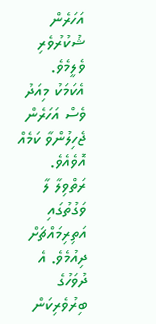އަހަރެން ޝުކުރުވެރި ވެލީމެވެ.  އެކަމަކު މިއަދު ވެސް އަހަރެން ޖެހިލުންވާ ކަމެއް އޮވެއެވެ. ރަތްވިލާ ލާ ވަގުތުގައި އަތިރިމައްޗަށް ދިއުމެވެ. އެ ދުވަހުގެ ބިރުވެރިކަން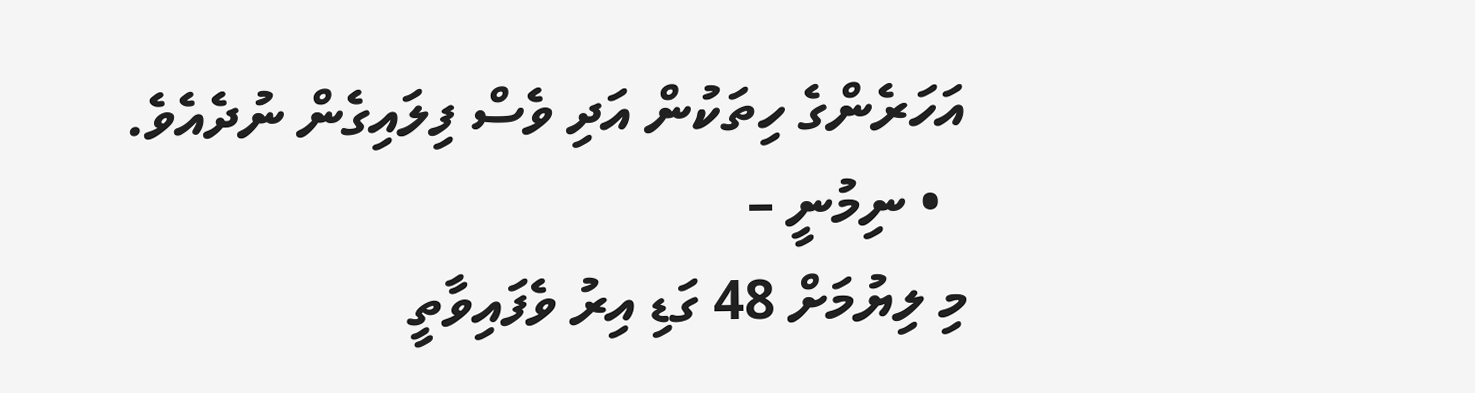އަހަރެންގެ ހިތަކުން އަދި ވެސް ފިލައިގެން ނުދެއެވެ.
  • ނިމުނީ –
މި ލިޔުމަށް 48 ގަޑި އިރު ވެފައިވާތީ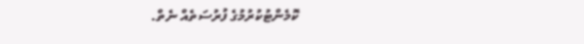ކޮމެންޓުކުރުމުގެ ފުރުސަތެއް ނެތް.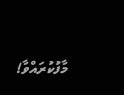މާފުކުރައްވާ!